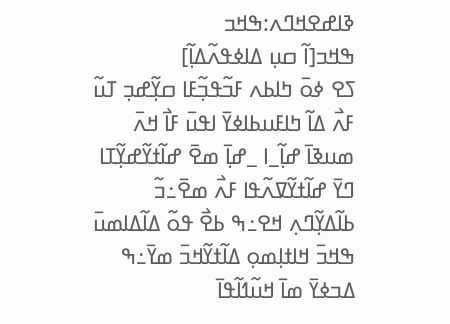ߢߊߝߐߞߣߍ:ߒߞߏ
ߒߞߏ[ߊ߬ ߛߎ߲ ߡߊߦߟߍ߬ߡߊ߲߬]
ߖߐ ߦߋ߫ ߤߊߕߍ ߓߏ߬ߟߏ߲߬ߓߊ ߛߌ߲߬ߝߏ߲ ߠߎ߬ ߓߍ߯ ߡߊ߬ ߤߊߓߎߕߊߦߌ߫ ߊߟߎ߫ ߓߊ߯ ߞߍ߫ ߘߎߢߊ߫ ߝߊ߲߬_ߊ _ߝߊ߲߫ ߘߐ߫ ߝߊ߬ߙߌ߬ߝߌ߲߬ߠߊ ߣߌ߫ ߝߊ߬ߙߌ߬ߜߍ߬ߟߊ ߓߍ߯ ߘߐ߫߸ߏ߬ ߕߊ߬ߡߌ߲߬ߣߍ߲ ߞߐ߸ߒ ߕߐ߯ ߟߋ߬ ߡߊ߬ߡߊߘߎ߫ ߒߞߏ߫ ߞߊߙߊ߲ߘߋ߲ ߡߊ߬ߙߌ߬ߞߏ߫ ߘߌ߫߸ߒ ߡߏߦߌ߫ ߘߊ߫ ߞߎ߬ߗߊ߬ߟߊ߫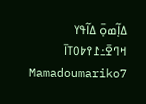ߡߊ߲߬ߘߋ߲߫ ߡߊ߬ߟߌ ߞߣߐ߫߸߁߉߈߀ߠߊ߫ Mamadoumariko7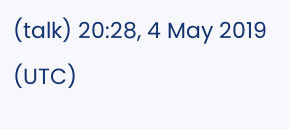(talk) 20:28, 4 May 2019 (UTC)